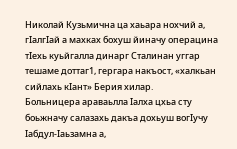Николай Кузьмична ца хаьара нохчий а, гӏалгӏай а махках бохуш йиначу операцина тӏехь куьйгалла динарг Сталинан уггар тешаме доттаг1, гергара накъост, «халкьан сийлахь кӏант» Берия хилар.
Больницера араваьлла ӏалха цхьа сту боьжначу салазахь дакъа дохьуш вогӏучу ӏабдул-ӏаьзамна а,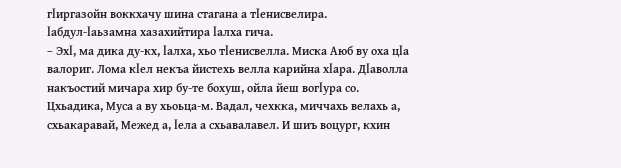гӏиргазойн воккхачу шина стагана а тӏенисвелира.
ӏабдул-ӏаьзамна хазахийтира ӏалха гича.
– Эхӏ, ма дика ду-кх, ӏалха, хьо тӏенисвелла. Миска Аюб ву оха цӏа валориг. Лома кӏел некъа йистехь велла карийна хӏара. Дӏаволла накъостий мичара хир бу-те бохуш, ойла йеш вогӏура со. Цхьадика, Муса а ву хьоьца-м. Вадал, чехкка, миччахь велахь а, схьакаравай, Межед а, ӏела а схьавалавел. И шиъ воцург, кхин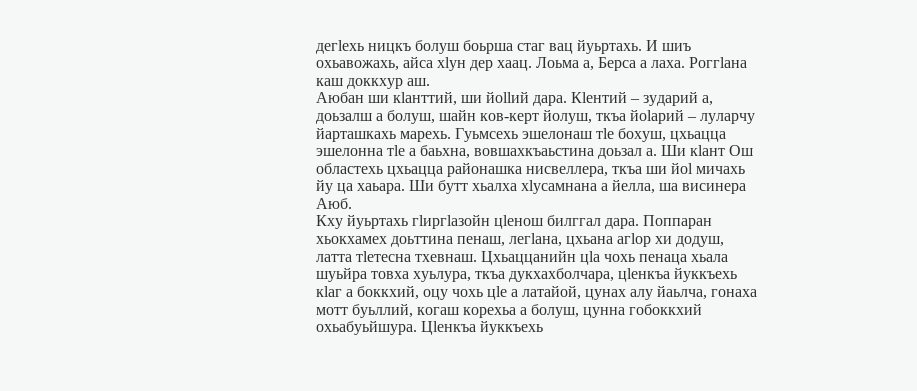дегӏехь ницкъ болуш боьрша стаг вац йуьртахь. И шиъ охьавожахь, айса хӏун дер хаац. Лоьма а, Берса а лаха. Роггӏана каш доккхур аш.
Аюбан ши кӏанттий, ши йоӏӏий дара. Кӏентий – зударий а, доьзалш а болуш, шайн ков-керт йолуш, ткъа йоӏарий – луларчу йарташкахь марехь. Гуьмсехь эшелонаш тӏе бохуш, цхьацца эшелонна тӏе а баьхна, вовшахкъаьстина доьзал а. Ши кӏант Ош областехь цхьацца районашка нисвеллера, ткъа ши йоӏ мичахь йу ца хаьара. Ши бутт хьалха хӏусамнана а йелла, ша висинера Аюб.
Кху йуьртахь гӏиргӏазойн цӏенош билггал дара. Поппаран хьокхамех доьттина пенаш, легӏана, цхьана агӏор хи додуш, латта тӏетесна тхевнаш. Цхьаццанийн цӏа чохь пенаца хьала шуьйра товха хуьлура, ткъа дукхахболчара, цӏенкъа йуккъехь кӏаг а боккхий, оцу чохь цӏе а латайой, цунах алу йаьлча, гонаха мотт буьллий, когаш корехьа а болуш, цунна гобоккхий охьабуьйшура. Цӏенкъа йуккъехь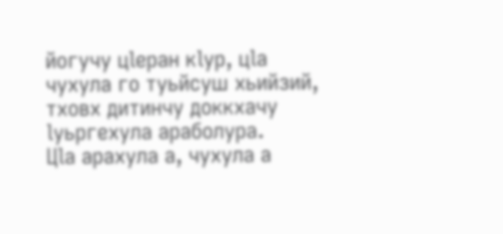йогучу цӏеран кӏур, цӏа чухула го туьйсуш хьийзий, тховх дитинчу доккхачу ӏуьргехула араболура.
Цӏа арахула а, чухула а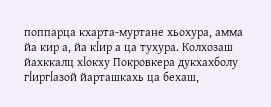поппарца кхарта-муртане хьохура, амма йа кир а, йа кӏир а ца тухура. Колхозаш йахккалц хӏокху Покровкера дукхахболу гӏиргӏазой йарташкахь ца бехаш,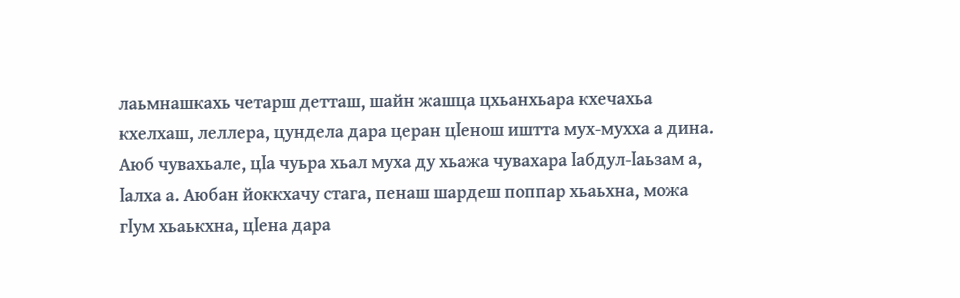лаьмнашкахь четарш детташ, шайн жашца цхьанхьара кхечахьа кхелхаш, леллера, цундела дара церан цӏенош иштта мух-мухха а дина.
Аюб чувахьале, цӏа чуьра хьал муха ду хьажа чувахара ӏабдул-ӏаьзам а, ӏалха а. Аюбан йоккхачу стага, пенаш шардеш поппар хьаьхна, можа гӏум хьаькхна, цӏена дара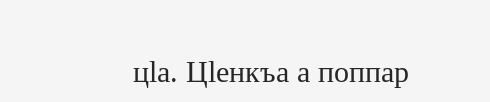цӏа. Цӏенкъа а поппар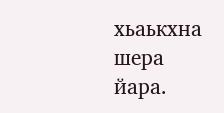хьаькхна шера йара.